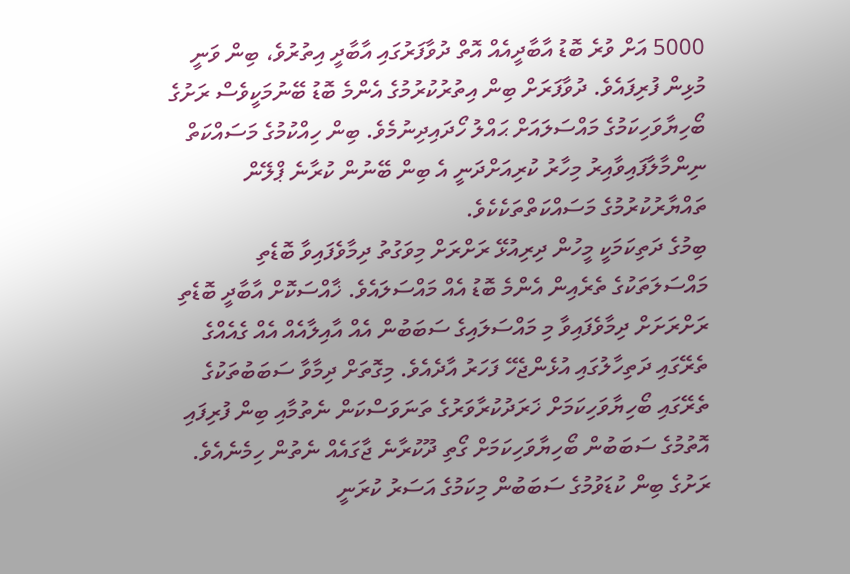5000 އަށް ވުރެ ބޮޑު އާބާދީއެއް އޮތް ދުވާފަރުގައި އާބާދީ އިތުރުވެ، ބިން ވަނީ މުޅިން ފުރިފައެވެ. ދުވާފަރަށް ބިން އިތުރުކުރުމުގެ އެންމެ ބޮޑު ބޭނުމަކީވެސް ރަށުގެ ބޯހިޔާވަހިކަމުގެ މައްސަލައަށް ޙައްލު ހޯދައިދިނުމެވެ. ބިން ހިއްކުމުގެ މަސައްކަތް ނިންމާލާފައިވާއިރު މިހާރު ކުރިއަށްދަނީ އެ ބިން ބޭނުން ކުރާނެ ޕްލޭން ތައްޔާރުކުރުމުގެ މަސައްކަތްތަކެކެވެ.
ބިމުގެ ދަތިކަމަކީ މީހުން ދިރިއުޅޭ ރަށްރަށް މިވަގުތު ދިމާވެފައިވާ ބޮޑެތި މައްސަލަތަކުގެ ތެރެއިން އެންމެ ބޮޑު އެއް މައްސަލައެވެ. ޚާއްސަކޮށް އާބާދީ ބޮޑެތި ރަށްރަށަށް ދިމާވެފައިވާ މި މައްސަލައިގެ ސަބަބުން އެއް އާއިލާއެއް އެއް ގެއެއްގެ ތެރޭގައި ދަތިހާލުގައި އުޅެންޖެހޭ ފަހަރު އާދެއެވެ. މިގޮތަށް ދިމާވާ ސަބަބުތަކުގެ ތެރޭގައި ބޯހިޔާވަހިކަމަށް ޚަރަދުކުރާވަރުގެ ތަނަވަސްކަން ނެތުމާއި ބިން ފުރިފައި އޮތުމުގެ ސަބަބުން ބޯހިޔާވަހިކަމަށް ގޯތި ދޫކުރާނެ ޖާގައެއް ނެތުން ހިމެނެއެވެ.
ރަށުގެ ބިން ކުޑަވުމުގެ ސަބަބުން މިކަމުގެ އަސަރު ކުރަނީ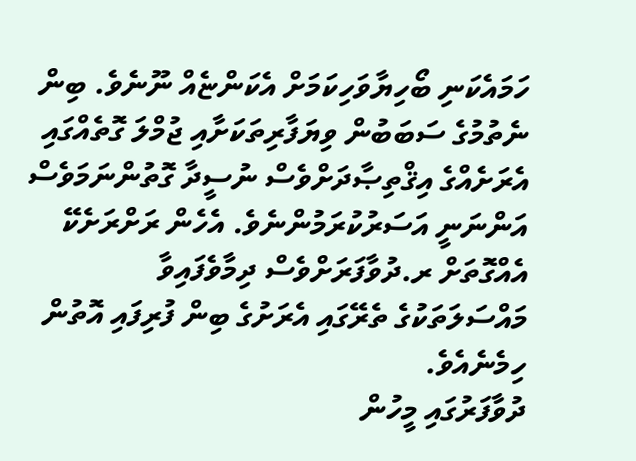ހަމައެކަނި ބޯހިޔާވަހިކަމަށް އެކަންޏެއް ނޫނެވެ. ބިން ނެތުމުގެ ސަބަބުން ވިޔަފާރިތަކަށާއި ޖުމްލަ ގޮތެއްގައި އެރަށެއްގެ އިޤްތިޞާދަށްވެސް ނުސީދާ ގޮތުންނަމަވެސް އަންނަނީ އަސަރުކުރަމުންނެވެ. އެހެން ރަށްރަށެކޭ އެއްގޮތަށް ރ.ދުވާފަރަށްވެސް ދިމާވެފައިވާ މައްސަލަތަކުގެ ތެރޭގައި އެރަށުގެ ބިން ފުރިފައި އޮތުން ހިމެނެއެވެ.
ދުވާފަރުގައި މީހުން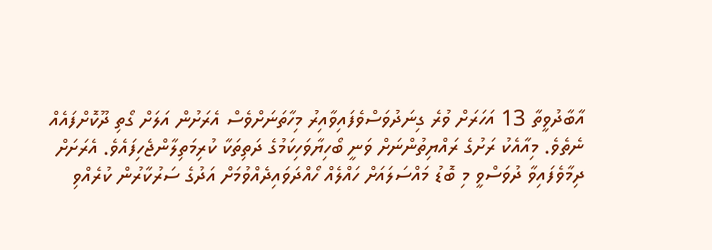އާބާދުވީތާ 13 އަހަރަށް ވުރެ ގިނަދުވަސްވެފައިވާއިރު މިހާތަނަށްވެސް އެރަށުން އަލަށް ގޯތި ދޫކޮށްފައެއް ނެތެވެ. މިއާއެކު ރަށުގެ ރައްޔިތުންނަށް ވަނީ ބޯހިޔާވަހިކަމުގެ ދަތިތަކާ ކުރިމަތިލާންޖެހިފައެވެ. އެރަށަށް ދިމާވެފައިވާ ދުވަސްވީ މި ބޮޑު މައްސަލައަށް ހައްލެއް ހޯއްދަވައިދެއްވުމަށް އަދުގެ ސަރުކާރުން ކުރެއްވި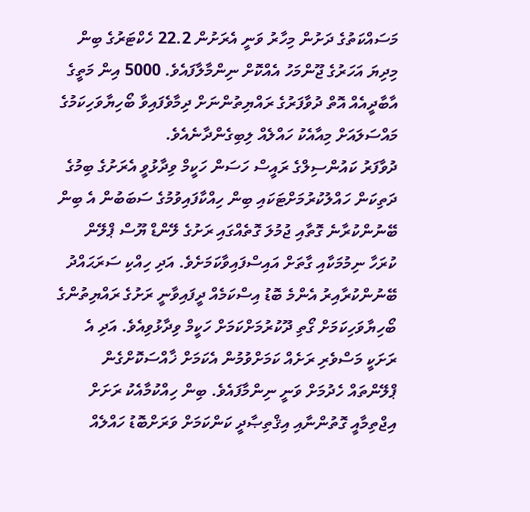މަސައްކަތުގެ ދަށުން މިހާރު ވަނީ އެރަށުން 22.2 ހެކްޓަރުގެ ބިން މިދިޔަ އަހަރުގެ ޖޫންމަހު އެއްކޮށް ނިންމާލާފައެވެ. 5000 އިން މަތީގެ އާބާދީއެއް އޮތް ދުވާފަރުގެ ރައްޔިތުންނަށް ދިމާވެފައިވާ ބޯހިޔާވަހިކަމުގެ މައްސަލައަށް މިއާއެކު ހައްލެއް ލިބިގެންދާނެއެވެ.
ދުވާފަރު ކައުންސިލްގެ ރައީސް ހަސަން ހަކީމް ވިދާޅުވީ އެރަށުގެ ބިމުގެ ދަތިކަން ހައްލުކުރުމަށްޓަކައި ބިން ހިއްކާފައިވުމުގެ ސަބަބުން އެ ބިން ބޭނުންކުރާނެ ގޮތާއި ޖުމުލަ ގޮތެއްގައި ރަށުގެ ލޭންޑް ޔޫސް ޕްލޭން ކުރަހާ ނިމުމަކާއި ގާތަށް އައިސްފައިވާކަމަށެވެ. އަދި ހިއްކި ސަރަޙައްދު ބޭނުންކުރާއިރު އެންމެ ބޮޑު އިސްކަމެއް ދީފައިވާނީ ރަށުގެ ރައްޔިތުންގެ ބޯހިޔާވަހިކަމަށް ގޯތި ދޫކުރުމަށްކަމަށް ހަކީމް ވިދާޅުވިއެވެ. އަދި އެ ރަށަކީ މަސްވެރި ރަށެއް ކަމަށްވުމުން އެކަމަށް ޚާއްސަކޮށްގެން ޕްލޭންތައް ހެދުމަށް ވަނީ ނިންމާފައެވެ. ބިން ހިއްކުމާއެކު ރަށަށް އިޖްތިމާއީ ގޮތުންނާއި އިޤްތިޞާދީ ކަންކަމަށް ވަރަށްބޮޑު ހައްލެއް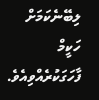ލިބޭނެކަމަށް ހަކީމް ފާހަގަކުރެއްވިއެވެ.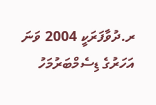ރ.ދުވާފަރަކީ 2004 ވަނަ އަހަރުގެ ޑިސެމްބަރުމަހު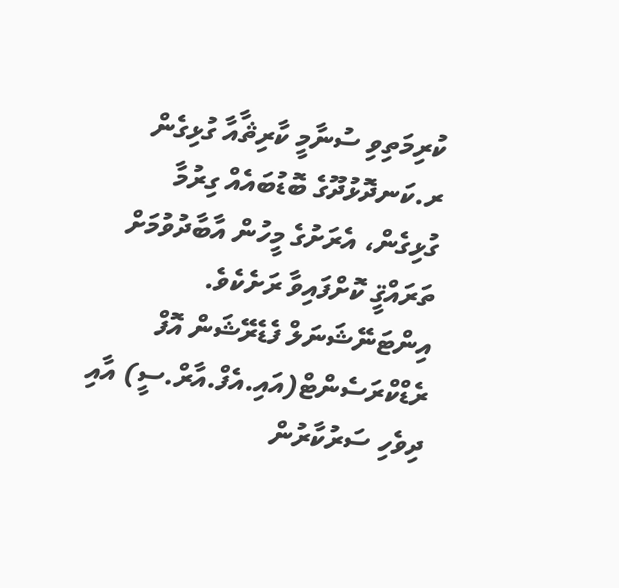ކުރިމަތިވި ސުނާމީ ކާރިޘާއާ ގުޅިގެން ރ.ކަނދޮޅުދޫގެ ބޮޑުބައެއް ގިރުމާ ގުޅިގެން، އެރަށުގެ މީހުން އާބާދުވުމަށް ތަރައްޤީ ކޮށްފައިވާ ރަށެކެވެ. އިންޓަނޭޝަނަލް ފެޑެރޭޝަން އޮފް ރެޑްކްރަސެންޓް(އައި.އެފް.އާރް.ސީ) އާއި ދިވެހި ސަރުކާރުން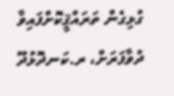ގުޅިގެން ތަރައްޤީކޮށްފައިވާ ދުވާފަރަށް، ރ.ކަނދޮޅުދޫ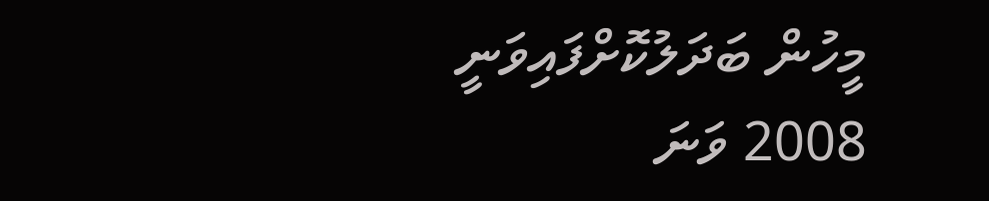މީހުން ބަދަލުކޮށްފައިވަނީ 2008 ވަނަ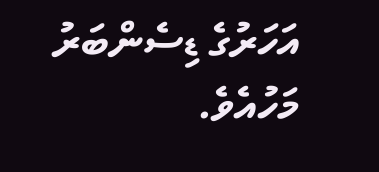އަހަރުގެ ޑިސެންބަރު މަހުއެވެ.